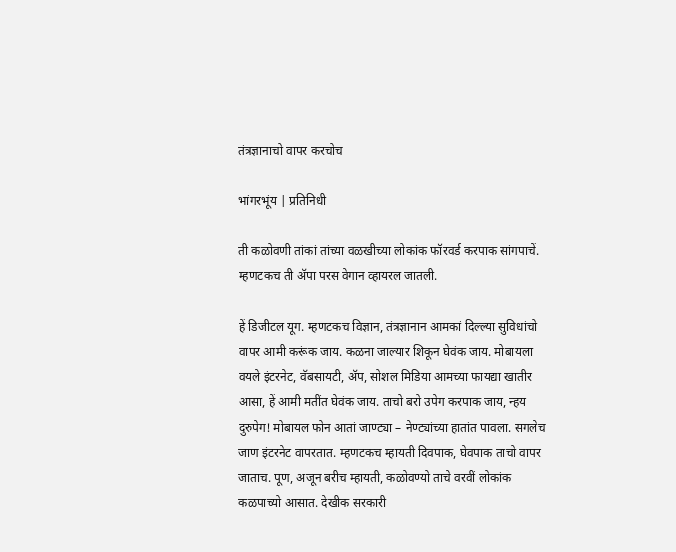तंत्रज्ञानाचो वापर करचोच

भांगरभूंय | प्रतिनिधी

ती कळोवणी तांकां तांच्या वळखीच्या लोकांक फॉरवर्ड करपाक सांगपाचें. म्हणटकच ती ॲपा परस वेगान व्हायरल जातली.

हें डिजीटल यूग. म्हणटकच विज्ञान, तंत्रज्ञानान आमकां दिल्ल्या सुविधांचो वापर आमी करूंक जाय. कळना जाल्यार शिकून घेवंक जाय. मोबायला वयले इंटरनेट, वॅबसायटी, ॲप, सोशल मिडिया आमच्या फायद्या खातीर आसा, हें आमी मतींत घेवंक जाय. ताचो बरो उपेग करपाक जाय, न्हय दुरुपेग! मोबायल फोन आतां जाण्ट्या – नेण्ट्यांच्या हातांत पावला. सगलेच जाण इंटरनेट वापरतात. म्हणटकच म्हायती दिवपाक, घेवपाक ताचो वापर जाताच. पूण, अजून बरीच म्हायती, कळोवण्यो ताचे वरवीं लोकांक कळपाच्यो आसात. देखीक सरकारी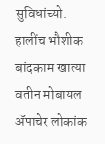सुविधांच्यो. हालींच भौशीक बांदकाम खात्या वतीन मोबायल ॲपाचेर लोकांक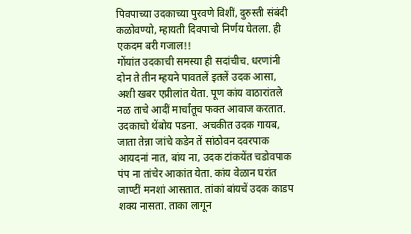पिवपाच्या उदकाच्या पुरवणे विशीं, दुरुस्ती संबंदी कळोवण्यो, म्हायती दिवपाचो निर्णय घेतला. ही एकदम बरी गजाल!!
गोंयांत उदकाची समस्या ही सदांचीच. धरणांनी दोन ते तीन म्हयने पावतलें इतलें उदक आसा, अशी खबर एप्रीलांत येता. पूण कांय वाठारांतले नळ ताचे आदीं मार्चांतूच फक्त आवाज करतात. उदकाचो थेंबोय पडना. अचकीत उदक गायब, जाता तेन्ना जांचे कडेन तें सांठोवन दवरपाक आयदनां नात, बांय ना, उदक टांकयेंत चडोवपाक पंप ना तांचेर आकांत येता. कांय वेळान घरांत जाण्टीं मनशां आसतात. तांकां बांयचें उदक काडप शक्य नासता. ताका लागून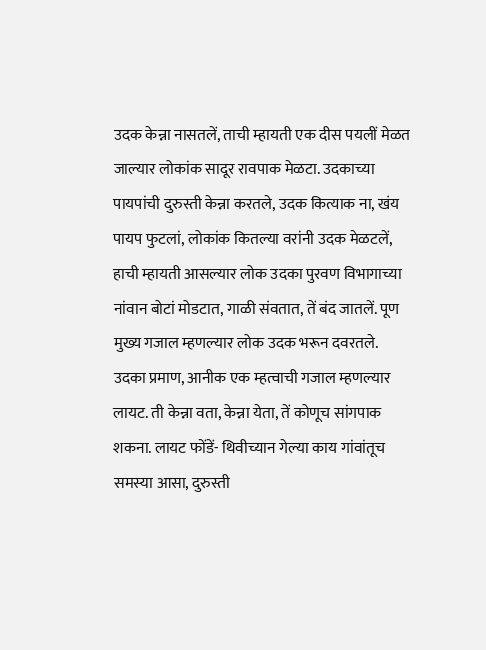उदक केन्ना नासतलें, ताची म्हायती एक दीस पयलीं मेळत जाल्यार लोकांक सादूर रावपाक मेळटा. उदकाच्या पायपांची दुरुस्ती केन्ना करतले, उदक कित्याक ना, खंय पायप फुटलां, लोकांक कितल्या वरांनी उदक मेळटलें, हाची म्हायती आसल्यार लोक उदका पुरवण विभागाच्या नांवान बोटां मोडटात, गाळी संवतात, तें बंद जातलें. पूण मुख्य गजाल म्हणल्यार लोक उदक भरून दवरतले.
उदका प्रमाण, आनीक एक म्हत्वाची गजाल म्हणल्यार लायट. ती केन्ना वता, केन्ना येता, तें कोणूच सांगपाक शकना. लायट फोंडें- थिवीच्यान गेल्या काय गांवांतूच समस्या आसा, दुरुस्ती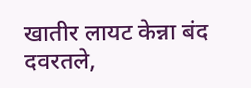खातीर लायट केन्ना बंद दवरतले,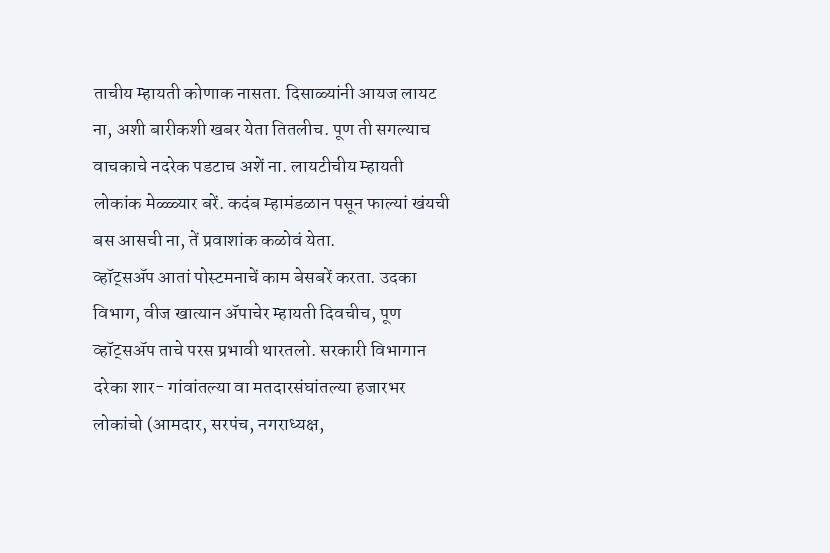ताचीय म्हायती कोणाक नासता. दिसाळ्यांनी आयज लायट ना, अशी बारीकशी खबर येता तितलीच. पूण ती सगल्याच वाचकाचे नदरेक पडटाच अशें ना. लायटीचीय म्हायती लोकांक मेळ्ळ्यार बरें. कदंब म्हामंडळान पसून फाल्यां खंयची बस आसची ना, तें प्रवाशांक कळोवं येता.
व्हॉट्सॲप आतां पोस्टमनाचें काम बेसबरें करता. उदका विभाग, वीज खात्यान ॲपाचेर म्हायती दिवचीच, पूण व्हॉट्सॲप ताचे परस प्रभावी थारतलो. सरकारी विभागान दरेका शार- गांवांतल्या वा मतदारसंघांतल्या हजारभर लोकांचो (आमदार, सरपंच, नगराध्यक्ष,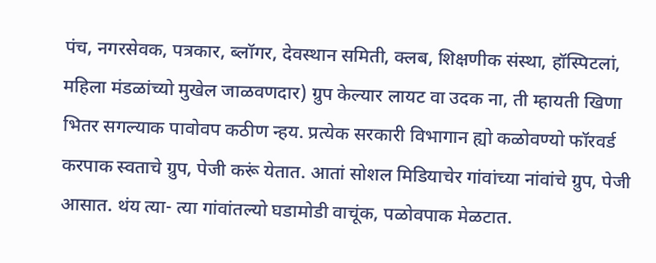पंच, नगरसेवक, पत्रकार, ब्लॉगर, देवस्थान समिती, क्लब, शिक्षणीक संस्था, हॉस्पिटलां, महिला मंडळांच्यो मुखेल जाळवणदार) ग्रुप केल्यार लायट वा उदक ना, ती म्हायती खिणा भितर सगल्याक पावोवप कठीण न्हय. प्रत्येक सरकारी विभागान ह्यो कळोवण्यो फॉरवर्ड करपाक स्वताचे ग्रुप, पेजी करूं येतात. आतां सोशल मिडियाचेर गांवांच्या नांवांचे ग्रुप, पेजी आसात. थंय त्या- त्या गांवांतल्यो घडामोडी वाचूंक, पळोवपाक मेळटात.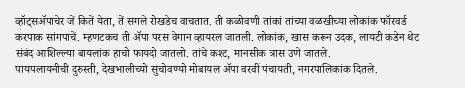व्हॉट्सॲपाचेर जें कितें येता, तें सगले रोखडेच वाचतात. ती कळोवणी तांकां तांच्या वळखीच्या लोकांक फॉरवर्ड करपाक सांगपाचें. म्हणटकच ती ॲपा परस वेगान व्हायरल जातली. लोकांक, खास करून उदक, लायटी कडेन थेट संबंद आशिल्ल्या बायलांक हाचो फायदो जातलो. तांचे कश्ट, मानसीक त्रास उणे जातले.
पायपलायनीची दुरुस्ती, देखभालीच्यो सुचोवण्यो मोबायल ॲपा वरवीं पंचायती, नगरपालिकांक दितले.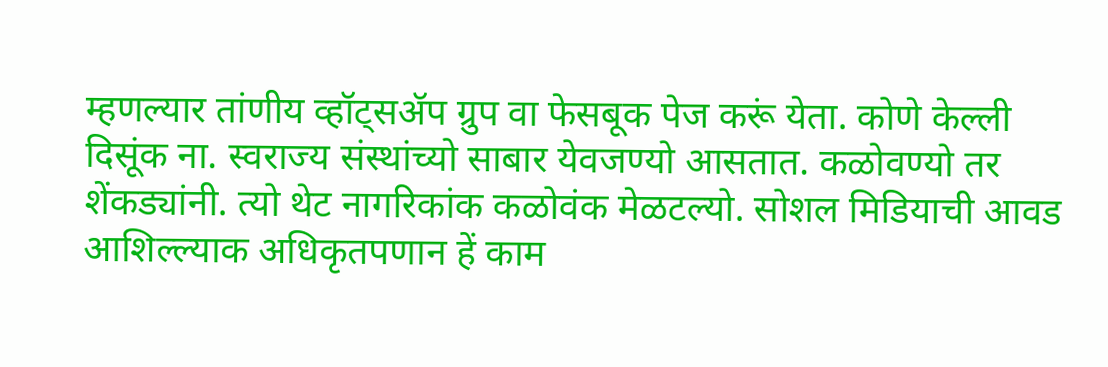म्हणल्यार तांणीय व्हॉट्सॲप ग्रुप वा फेसबूक पेज करूं येता. कोणे केल्ली दिसूंक ना. स्वराज्य संस्थांच्यो साबार येवजण्यो आसतात. कळोवण्यो तर शेंकड्यांनी. त्यो थेट नागरिकांक कळोवंक मेळटल्यो. सोशल मिडियाची आवड आशिल्ल्याक अधिकृतपणान हें काम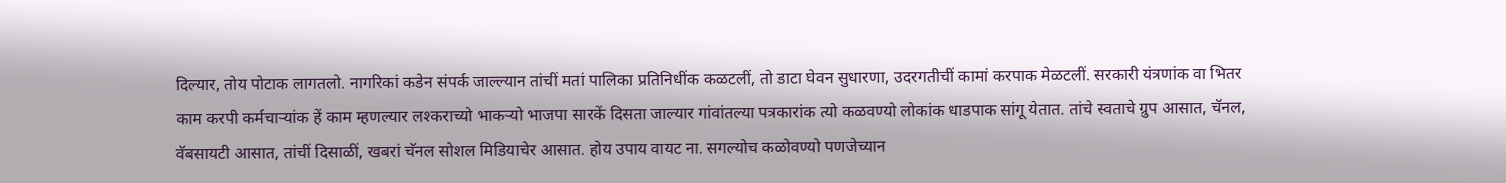दिल्यार, तोय पोटाक लागतलो. नागरिकां कडेन संपर्क जाल्ल्यान तांचीं मतां पालिका प्रतिनिधींक कळटलीं, तो डाटा घेवन सुधारणा, उदरगतीचीं कामां करपाक मेळटलीं. सरकारी यंत्रणांक वा भितर काम करपी कर्मचाऱ्यांक हें काम म्हणल्यार लश्कराच्यो भाकऱ्यो भाजपा सारकें दिसता जाल्यार गांवांतल्या पत्रकारांक त्यो कळवण्यो लोकांक धाडपाक सांगू येतात. तांचे स्वताचे ग्रुप आसात, चॅनल, वॅबसायटी आसात, तांचीं दिसाळीं, खबरां चॅनल सोशल मिडियाचेर आसात. होय उपाय वायट ना. सगल्योच कळोवण्यो पणजेच्यान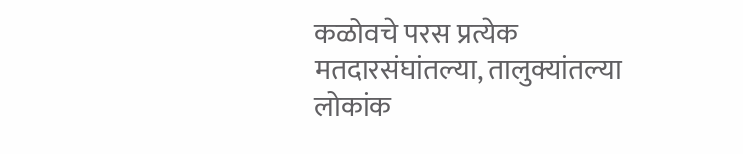कळोवचे परस प्रत्येक मतदारसंघांतल्या, तालुक्यांतल्या लोकांक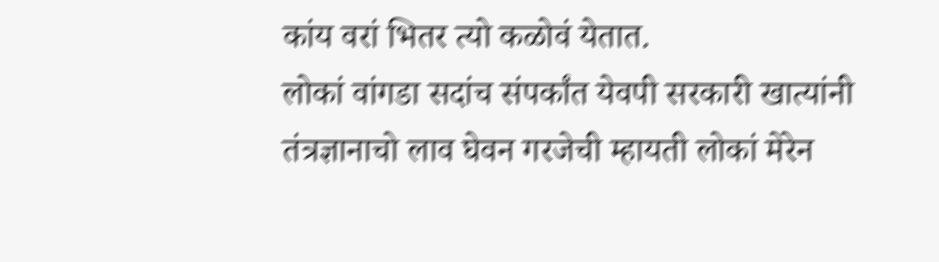कांय वरां भितर त्यो कळोवं येतात.
लोकां वांगडा सदांच संपर्कांत येवपी सरकारी खात्यांनी तंत्रज्ञानाचो लाव घेवन गरजेची म्हायती लोकां मेरेन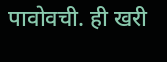पावोवची. ही खरी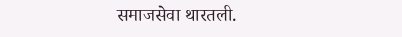समाजसेवा थारतली.